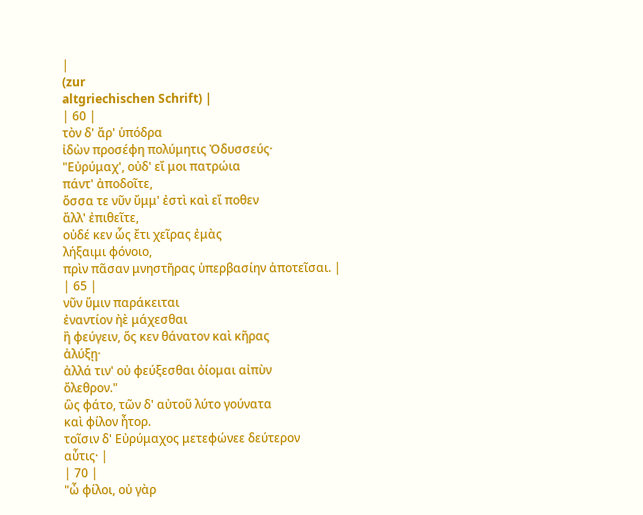|
(zur
altgriechischen Schrift) |
| 60 |
τὸν δ' ἄρ' ὑπόδρα
ἰδὼν προσέφη πολύμητις Ὀδυσσεύς·
"Εὐρύμαχ', οὐδ' εἴ μοι πατρώια
πάντ' ἀποδοῖτε,
ὅσσα τε νῦν ὔμμ' ἐστὶ καὶ εἴ ποθεν
ἄλλ' ἐπιθεῖτε,
οὐδέ κεν ὧς ἔτι χεῖρας ἐμὰς
λήξαιμι φόνοιο,
πρὶν πᾶσαν μνηστῆρας ὑπερβασίην ἀποτεῖσαι. |
| 65 |
νῦν ὕμιν παράκειται
ἐναντίον ἠὲ μάχεσθαι
ἢ φεύγειν, ὅς κεν θάνατον καὶ κῆρας
ἀλύξῃ·
ἀλλά τιν' οὐ φεύξεσθαι ὀίομαι αἰπὺν
ὄλεθρον."
ὣς φάτο, τῶν δ' αὐτοῦ λύτο γούνατα
καὶ φίλον ἦτορ.
τοῖσιν δ' Εὐρύμαχος μετεφώνεε δεύτερον
αὖτις· |
| 70 |
"ὦ φίλοι, οὐ γὰρ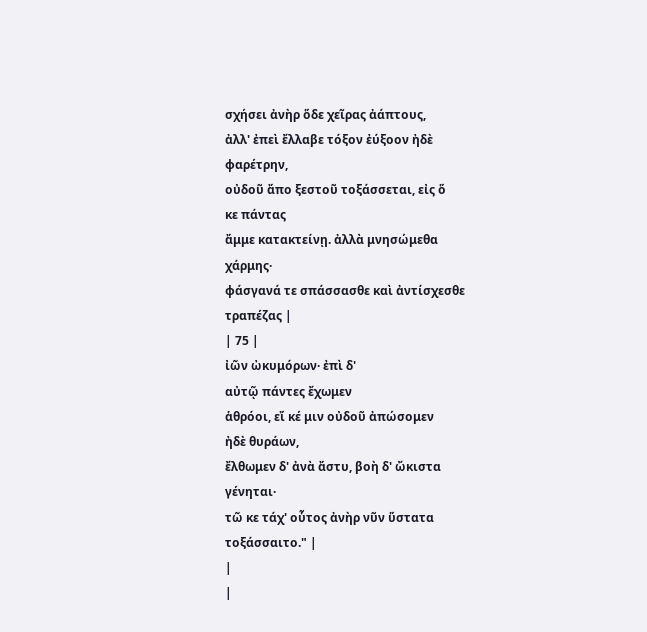σχήσει ἀνὴρ ὅδε χεῖρας ἀάπτους,
ἀλλ' ἐπεὶ ἔλλαβε τόξον ἐύξοον ἠδὲ
φαρέτρην,
οὐδοῦ ἄπο ξεστοῦ τοξάσσεται, εἰς ὅ
κε πάντας
ἄμμε κατακτείνῃ. ἀλλὰ μνησώμεθα
χάρμης·
φάσγανά τε σπάσσασθε καὶ ἀντίσχεσθε
τραπέζας |
| 75 |
ἰῶν ὠκυμόρων· ἐπὶ δ'
αὐτῷ πάντες ἔχωμεν
ἁθρόοι, εἴ κέ μιν οὐδοῦ ἀπώσομεν
ἠδὲ θυράων,
ἔλθωμεν δ' ἀνὰ ἄστυ, βοὴ δ' ὤκιστα
γένηται·
τῶ κε τάχ' οὗτος ἀνὴρ νῦν ὕστατα
τοξάσσαιτο." |
|
|